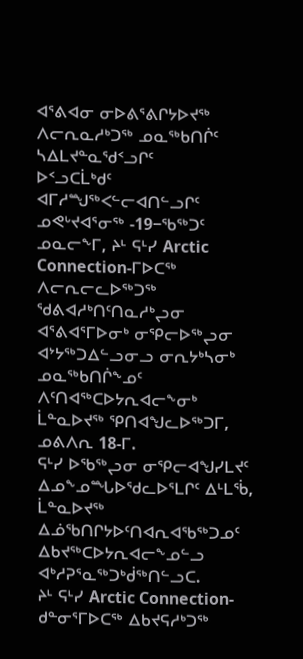ᐊᕐᕕᐊᓂ ᓂᐅᕕᕐᕕᒋᔭᐅᔪᖅ ᐱᓕᕆᓇᓱᒃᑐᖅ ᓄᓇᖅᑲᑎᒌᑦ ᓴᐃᒪᔪᓐᓇᖁᑉᓗᒋᑦ
ᐅᑉᓗᑕᒫᒃᑯᑦ ᐊᒥᓱᙳᖅᐸᓪᓕᐊᑎᓪᓗᒋᑦ ᓄᕙᒡᔪᐊᕐᓂᖅ -19−ᖃᖅᑐᑦ ᓄᓇᓕᖕᒥ, ᔨᒻ ᕋᒻᓯ Arctic Connection-ᒥᐅᑕᖅ ᐱᓕᕆᓕᓚᐅᖅᑐᖅ ᖁᕕᐊᓱᒃᑎᑦᑎᓇᓱᒃᖢᓂ ᐊᕐᕕᐊᕐᒥᐅᓂᒃ ᓂᕿᓕᐅᖅᖢᓂ ᐊᔾᔭᖅᑐᐃᓪᓗᓂᓗ ᓂᕆᔭᒃᓴᓂᒃ ᓄᓇᖅᑲᑎᒌᖕᓄᑦ ᐱᑦᑎᐊᖅᑕᐅᔭᕆᐊᓕᖕᓂᒃ ᒫᓐᓇᐅᔪᖅ ᕿᑎᐊᖑᓚᐅᖅᑐᒥ, ᓄᕕᐱᕆ 18-ᒥ.
ᕋᒻᓯ ᐅᖃᖅᖢᓂ ᓂᕿᓕᐊᖑᓯᒪᔪᑦ ᐃᓄᖕᓄᙵᐅᖁᓚᐅᕐᒪᒋᑦ ᐃᒻᒪᖄ, ᒫᓐᓇᐅᔪᖅ ᐃᓅᖃᑎᒋᔭᐅᑦᑎᐊᕆᐊᖃᖅᑐᓄᑦ ᐃᑲᔪᖅᑕᐅᔭᕆᐊᓕᖕᓄᓪᓗ ᐊᒃᓱᕈᕐᓇᖅᑐᒃᑰᖅᑎᓪᓗᑕ.
ᔨᒻ ᕋᒻᓯ Arctic Connection-ᑯᓐᓂᕐᒥᐅᑕᖅ ᐃᑲᔪᕋᓱᒃᑐᖅ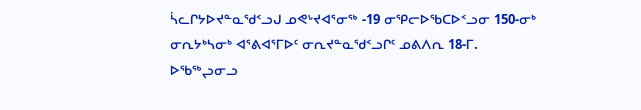ᓵᓚᒋᔭᐅᔪᓐᓇᖁᑉᓗᒍ ᓄᕙᒡᔪᐊᕐᓂᖅ -19 ᓂᕿᓕᐅᖃᑕᐅᑉᓗᓂ 150-ᓂᒃ ᓂᕆᔭᒃᓴᓂᒃ ᐊᕐᕕᐊᕐᒥᐅᑦ ᓂᕆᔪᓐᓇᖁᑉᓗᒋᑦ ᓄᕕᐱᕆ 18-ᒥ.
ᐅᖃᖅᖢᓂᓗ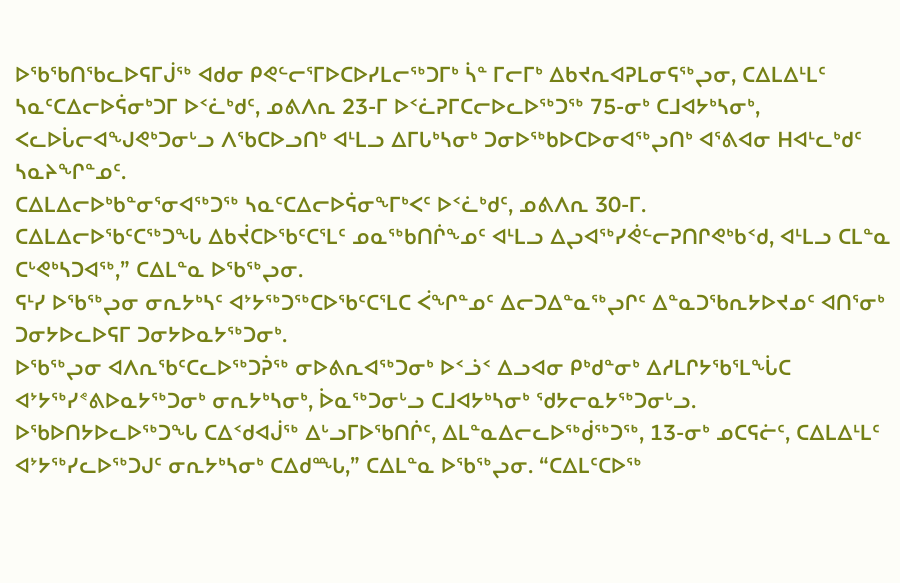ᐅᖃᖃᑎᖃᓚᐅᕋᒥᒎᖅ ᐊᑯᓂ ᑭᕙᓪᓕᕐᒥᐅᑕᐅᓯᒪᓕᖅᑐᒥᒃ ᓵᓐ ᒥᓕᒥᒃ ᐃᑲᔪᕆᐊᕈᒪᓂᕋᖅᖢᓂ, ᑕᐃᒪᐃᒻᒪᑦ ᓴᓇᑦᑕᐃᓕᐅᕌᓂᒃᑐᒥ ᐅᑉᓛᒃᑯᑦ, ᓄᕕᐱᕆ 23-ᒥ ᐅᑉᓛᕈᒥᑕᓕᐅᓚᐅᖅᑐᖅ 75-ᓂᒃ ᑕᒧᐊᔭᒃᓴᓂᒃ, ᐸᓚᐅᒑᓕᐊᖑᕙᒃᑐᓂᒡᓗ ᐱᖃᑕᐅᓗᑎᒃ ᐊᒻᒪᓗ ᐃᒥᒐᒃᓴᓂᒃ ᑐᓂᐅᖅᑲᐅᑕᐅᓂᐊᖅᖢᑎᒃ ᐊᕐᕕᐊᓂ Hᐊᒻᓚᒃᑯᑦ ᓴᓇᔨᖏᓐᓄᑦ.
ᑕᐃᒪᐃᓕᐅᒃᑲᓐᓂᕐᓂᐊᖅᑐᖅ ᓴᓇᑦᑕᐃᓕᐅᕌᓂᖕᒥᒃᐸᑦ ᐅᑉᓛᒃᑯᑦ, ᓄᕕᐱᕆ 30-ᒥ.
ᑕᐃᒪᐃᓕᐅᖃᑦᑕᖅᑐᖓ ᐃᑲᔫᑕᐅᖃᑦᑕᕐᒪᑦ ᓄᓇᖅᑲᑎᒌᖕᓄᑦ ᐊᒻᒪᓗ ᐃᖢᐊᖅᓯᕚᓪᓕᕈᑎᒋᕙᒃᑲᑉᑯ, ᐊᒻᒪᓗ ᑕᒪᓐᓇ ᑕᒡᕙᒃᓴᑐᐊᖅ,” ᑕᐃᒪᓐᓇ ᐅᖃᖅᖢᓂ.
ᕋᒻᓯ ᐅᖃᖅᖢᓂ ᓂᕆᔭᒃᓴᑦ ᐊᔾᔭᖅᑐᖅᑕᐅᖃᑦᑕᕐᒪᑕ ᐹᖏᓐᓄᑦ ᐃᓕᑐᐃᓐᓇᖅᖢᒋᑦ ᐃᓐᓇᑐᖃᕆᔭᐅᔪᓄᑦ ᐊᑎᕐᓂᒃ ᑐᓂᔭᐅᓚᐅᕋᒥ ᑐᓂᔭᐅᓇᔭᖅᑐᓂᒃ.
ᐅᖃᖅᖢᓂ ᐊᐱᕆᖃᑦᑕᓚᐅᖅᑐᕉᖅ ᓂᐅᕕᕆᐊᖅᑐᓂᒃ ᐅᑉᓘᑉ ᐃᓗᐊᓂ ᑭᒃᑯᓐᓂᒃ ᐃᓱᒪᒋᔭᖃᕐᒪᖔᑕ ᐊᔾᔭᖅᓯᕝᕕᐅᓇᔭᖅᑐᓂᒃ ᓂᕆᔭᒃᓴᓂᒃ, ᐆᓇᖅᑐᓂᒡᓗ ᑕᒧᐊᔭᒃᓴᓂᒃ ᖁᔭᓕᓇᔭᖅᑐᓂᒡᓗ.
ᐅᖃᐅᑎᔭᐅᓚᐅᖅᑐᖓ ᑕᐃᑉᑯᐊᒎᖅ ᐃᒡᓗᒥᐅᖃᑎᒌᑦ, ᐃᒪᓐᓇᐃᓕᓚᐅᖅᑰᖅᑐᖅ, 13-ᓂᒃ ᓄᑕᕋᓖᑦ, ᑕᐃᒪᐃᒻᒪᑦ ᐊᔾᔭᖅᓯᓚᐅᖅᑐᒍᑦ ᓂᕆᔭᒃᓴᓂᒃ ᑕᐃᑯᙵ,” ᑕᐃᒪᓐᓇ ᐅᖃᖅᖢᓂ. “ᑕᐃᒪᑦᑕᐅᖅ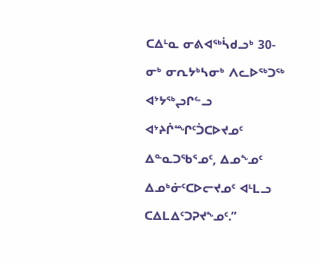ᑕᐃᒻᓇ ᓂᕕᐊᖅᓵᑯᓗᒃ 30-ᓂᒃ ᓂᕆᔭᒃᓴᓂᒃ ᐱᓚᐅᖅᑐᖅ ᐊᔾᔭᖅᖢᒋᓪᓗ ᐊᔾᔨᒌᙱᑦᑑᑕᐅᔪᓄᑦ ᐃᓐᓇᑐᖃᕐᓄᑦ, ᐃᓄᖕᓄᑦ ᐃᓄᒃᓃᑦᑕᐅᓕᔪᓄᑦ ᐊᒻᒪᓗ ᑕᐃᒪᐃᑦᑐᕈᔪᖕᓄᑦ.”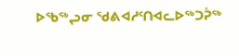ᐅᖃᖅᖢᓂ ᖁᕕᐊᓱᑦᑎᐊᓚᐅᖅᑐᕉᖅ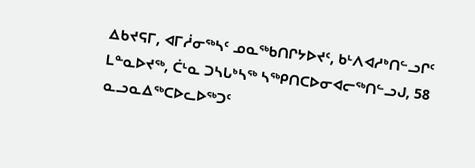ᐃᑲᔪᕋᒥ, ᐊᒥᓲᓂᖅᓴᑦ ᓄᓇᖅᑲᑎᒋᔭᐅᔪᑦ, ᑲᒻᐱᐊᓱᒃᑎᓪᓗᒋᑦ ᒪᓐᓇᐅᔪᖅ, ᑖᒻᓇ ᑐᓴᒐᒃᓴᖅ ᓴᖅᑭᑎᑕᐅᓂᐊᓕᖅᑎᓪᓗᒍ, 58 ᓇᓗᓇᐃᖅᑕᐅᓚᐅᖅᑐᑦ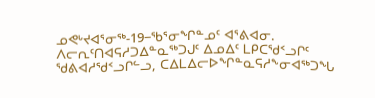ᓄᕙᒡᔪᐊᕐᓂᖅ-19−ᖃᕐᓂᖏᓐᓄᑦ ᐊᕐᕕᐊᓂ.
ᐱᓕᕆᑦᑎᐊᕋᓱᑐᐃᓐᓇᖅᑐᒍᑦ ᐃᓄᐃᑦ ᒪᑭᑕᖁᑉᓗᒋᑦ ᖁᕕᐊᓱᖁᑉᓗᒋᓪᓗ, ᑕᐃᒪᐃᓕᐅᖏᓐᓇᕋᓱᖕᓂᐊᖅᑐᖓ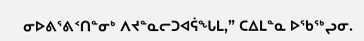ᓂᐅᕕᕐᕕᑉᑎᓐᓂᒃ ᐱᔪᓐᓇᓕᑐᐊᕌᖓᒪ,” ᑕᐃᒪᓐᓇ ᐅᖃᖅᖢᓂ.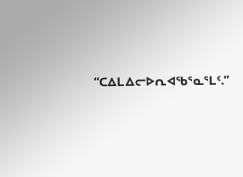“ᑕᐃᒪᐃᓕᐅᕆᐊᖃᕐᓇᕐᒪᑦ.”